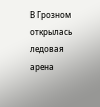В Грозном открылась ледовая арена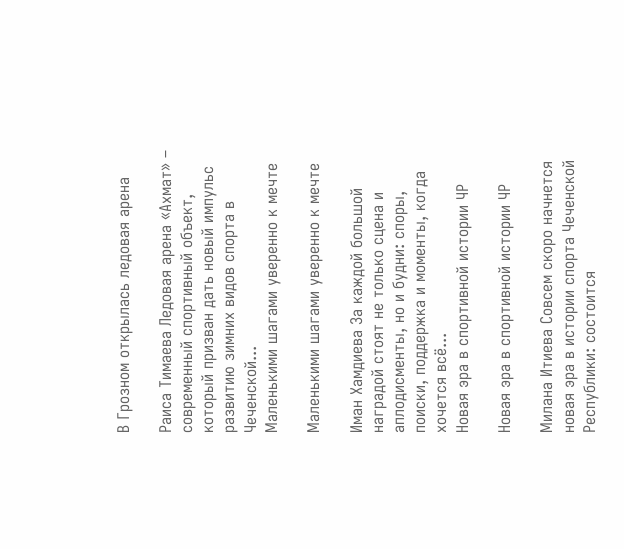В Грозном открылась ледовая арена

Раиса Тимаева Ледовая арена «Ахмат» – современный спортивный объект, который призван дать новый импульс развитию зимних видов спорта в Чеченской...
Маленькими шагами уверенно к мечте

Маленькими шагами уверенно к мечте

Иман Хамдиева За каждой большой наградой стоят не только сцена и аплодисменты, но и будни: споры, поиски, поддержка и моменты, когда хочется всё...
Новая эра в спортивной истории ЧР

Новая эра в спортивной истории ЧР

Милана Итиева Совсем скоро начнется новая эра в истории спорта Чеченской Республики: состоится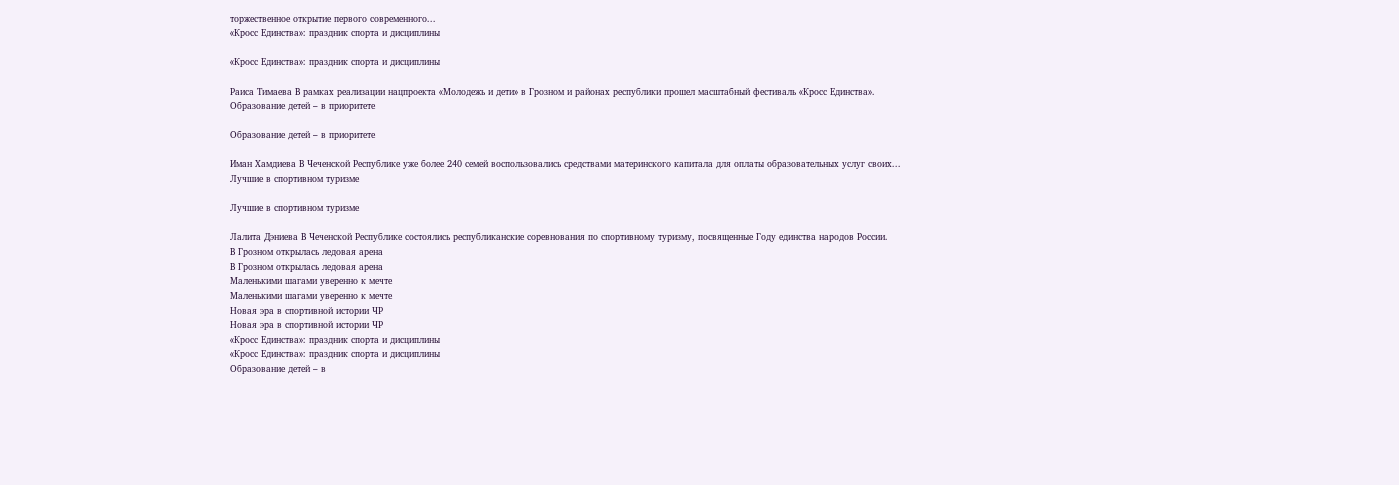торжественное открытие первого современного...
«Кросс Единства»: праздник спорта и дисциплины

«Кросс Единства»: праздник спорта и дисциплины

Раиса Тимаева В рамках реализации нацпроекта «Молодежь и дети» в Грозном и районах республики прошел масштабный фестиваль «Кросс Единства».
Образование детей – в приоритете

Образование детей – в приоритете

Иман Хамдиева В Чеченской Республике уже более 240 семей воспользовались средствами материнского капитала для оплаты образовательных услуг своих...
Лучшие в спортивном туризме

Лучшие в спортивном туризме

Лалита Дэниева В Чеченской Республике состоялись республиканские соревнования по спортивному туризму, посвященные Году единства народов России.
В Грозном открылась ледовая арена
В Грозном открылась ледовая арена
Маленькими шагами уверенно к мечте
Маленькими шагами уверенно к мечте
Новая эра в спортивной истории ЧР
Новая эра в спортивной истории ЧР
«Кросс Единства»: праздник спорта и дисциплины
«Кросс Единства»: праздник спорта и дисциплины
Образование детей – в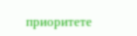приоритете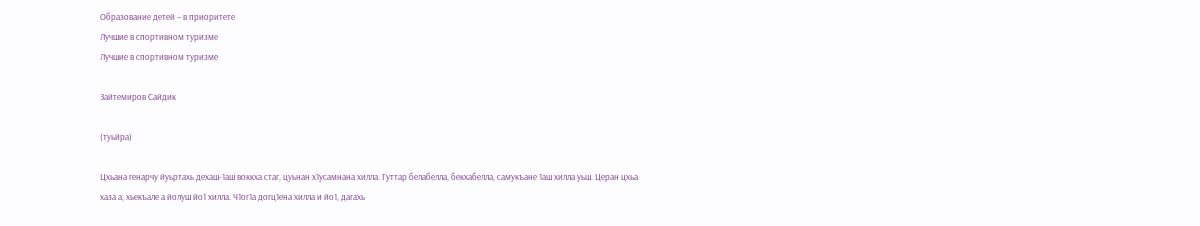Образование детей – в приоритете
Лучшие в спортивном туризме
Лучшие в спортивном туризме

Зайтемиров Сайдик

(туьйра)

Цхьана генарчу йуьртахь дехаш-1аш воккха стаг, цуьнан х1усамнана хилла. Гуттар белабелла, бекхабелла, самукъане 1аш хилла уьш. Церан цхьа хаза а, хьекъале а йолуш йо1 хилла. Ч1ог1а догц1ена хилла и йо1, дагахь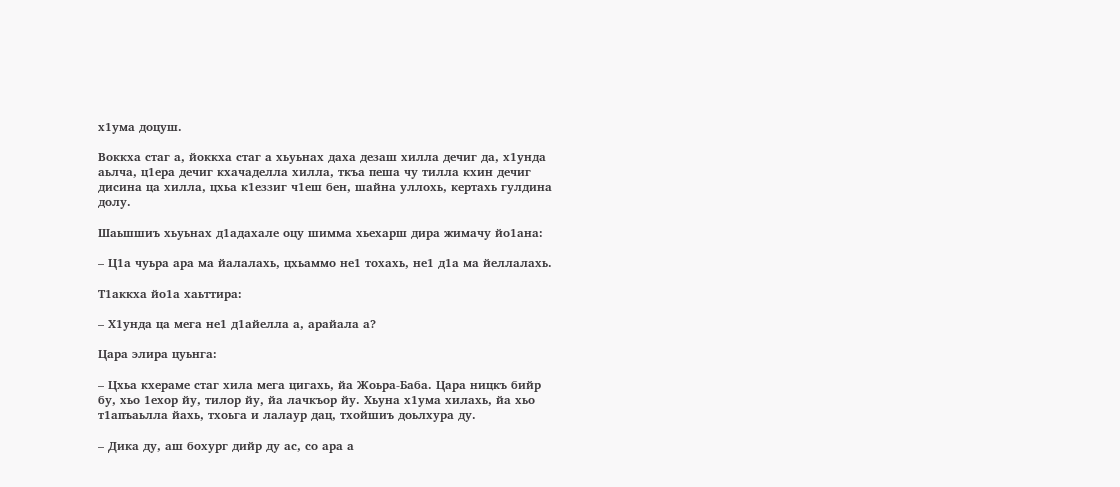х1ума доцуш.

Воккха стаг а, йоккха стаг а хьуьнах даха дезаш хилла дечиг да, х1унда аьлча, ц1ера дечиг кхачаделла хилла, ткъа пеша чу тилла кхин дечиг дисина ца хилла, цхьа к1еззиг ч1еш бен, шайна уллохь, кертахь гулдина долу.

Шаьшшиъ хьуьнах д1адахале оцу шимма хьехарш дира жимачу йо1ана:

– Ц1а чуьра ара ма йалалахь, цхьаммо не1 тохахь, не1 д1а ма йеллалахь.

Т1аккха йо1а хаьттира:

– Х1унда ца мега не1 д1айелла а, арайала а?

Цара элира цуьнга:

– Цхьа кхераме стаг хила мега цигахь, йа Жоьра-Баба. Цара ницкъ бийр бу, хьо 1ехор йу, тилор йу, йа лачкъор йу. Хьуна х1ума хилахь, йа хьо т1апъаьлла йахь, тхоьга и лалаур дац, тхойшиъ доьлхура ду.

– Дика ду, аш бохург дийр ду ас, со ара а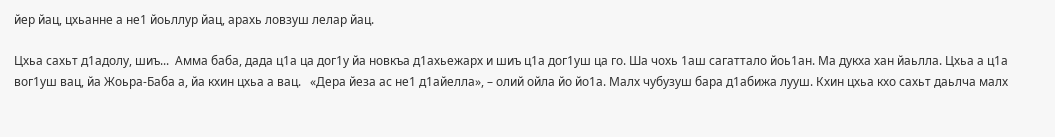йер йац, цхьанне а не1 йоьллур йац, арахь ловзуш лелар йац.

Цхьа сахьт д1адолу, шиъ...  Амма баба, дада ц1а ца дог1у йа новкъа д1ахьежарх и шиъ ц1а дог1уш ца го. Ша чохь 1аш сагаттало йоь1ан. Ма дукха хан йаьлла. Цхьа а ц1а вог1уш вац, йа Жоьра-Баба а, йа кхин цхьа а вац.   «Дера йеза ас не1 д1айелла», – олий ойла йо йо1а. Малх чубузуш бара д1абижа лууш. Кхин цхьа кхо сахьт даьлча малх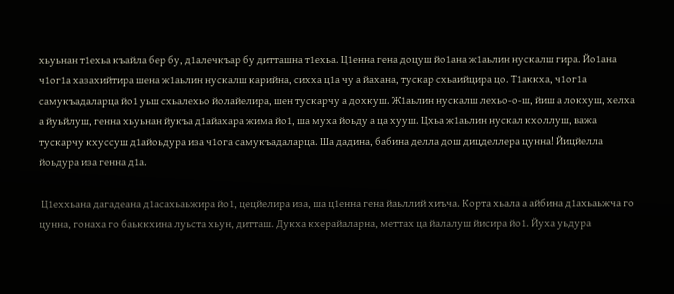хьуьнан т1ехьа къайла бер бу, д1алечкъар бу дитташна т1ехьа. Ц1енна гена доцуш йо1ана ж1аьлин нускалш гира. Йо1ана ч1ог1а хазахийтира шена ж1аьлин нускалш карийна, сихха ц1а чу а йахана, тускар схьаийцира цо. Т1аккха, ч1ог1а самукъадаларца йо1 уьш схьалехьо йолайелира, шен тускарчу а дохкуш. Ж1аьлин нускалш лехьо-о-ш, йиш а локхуш, хелха а йуьйлуш, генна хьуьнан йукъа д1айахара жима йо1, ша муха йоьду а ца хууш. Цхьа ж1аьлин нускал кхоллуш, важа тускарчу кхуссуш д1айоьдура иза ч1ога самукъадаларца. Ша дадина, бабина делла дош дицделлера цунна! Йицйелла йоьдура иза генна д1а.

 Ц1еххьана дагадеана д1асахьаьжира йо1, цецйелира иза, ша ц1енна гена йаьллий хиъча. Корта хьала а айбина д1ахьаьжча го цунна, гонаха го баьккхина луьста хьун, дитташ. Дукха кхерайаларна, меттах ца йалалуш йисира йо1. Йуха уьдура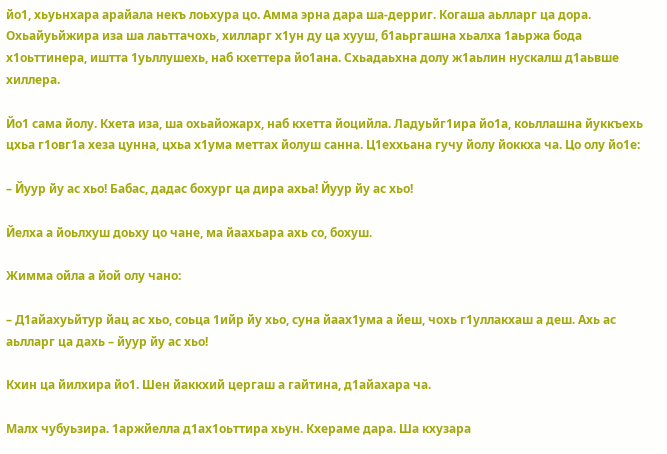йо1, хьуьнхара арайала некъ лоьхура цо. Амма эрна дара ша-дерриг. Когаша аьлларг ца дора. Охьайуьйжира иза ша лаьттачохь, хилларг х1ун ду ца хууш, б1аьргашна хьалха 1аьржа бода х1оьттинера, иштта 1уьллушехь, наб кхеттера йо1ана. Схьадаьхна долу ж1аьлин нускалш д1аьвше хиллера.

Йо1 сама йолу. Кхета иза, ша охьайожарх, наб кхетта йоцийла. Ладуьйг1ира йо1а, коьллашна йуккъехь цхьа г1овг1а хеза цунна, цхьа х1ума меттах йолуш санна. Ц1еххьана гучу йолу йоккха ча. Цо олу йо1е:

– Йуур йу ас хьо! Бабас, дадас бохург ца дира ахьа! Йуур йу ас хьо!

Йелха а йоьлхуш доьху цо чане, ма йаахьара ахь со, бохуш.

Жимма ойла а йой олу чано:

– Д1айахуьйтур йац ас хьо, соьца 1ийр йу хьо, суна йаах1ума а йеш, чохь г1уллакхаш а деш. Ахь ас аьлларг ца дахь – йуур йу ас хьо!

Кхин ца йилхира йо1. Шен йаккхий цергаш а гайтина, д1айахара ча.

Малх чубуьзира. 1аржйелла д1ах1оьттира хьун. Кхераме дара. Ша кхузара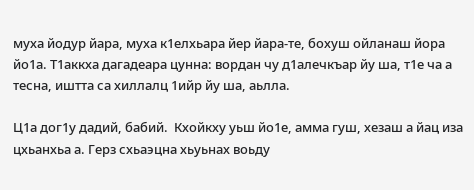муха йодур йара, муха к1елхьара йер йара-те, бохуш ойланаш йора йо1а. Т1аккха дагадеара цунна: вордан чу д1алечкъар йу ша, т1е ча а тесна, иштта са хиллалц 1ийр йу ша, аьлла.

Ц1а дог1у дадий, бабий.  Кхойкху уьш йо1е, амма гуш, хезаш а йац иза цхьанхьа а. Герз схьаэцна хьуьнах воьду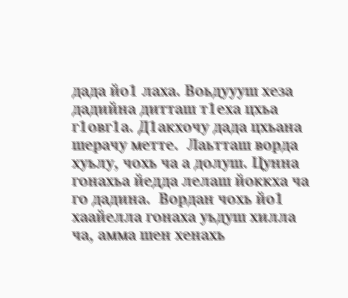дада йо1 лаха. Воьдуууш хеза дадийна дитташ т1еха цхьа г1овг1а. Д1акхочу дада цхьана шерачу метте.  Лаьтташ ворда хуьлу, чохь ча а долуш. Цунна гонахьа йедда лелаш йоккха ча го дадина.  Вордан чохь йо1 хаайелла гонаха уьдуш хилла ча, амма шен хенахь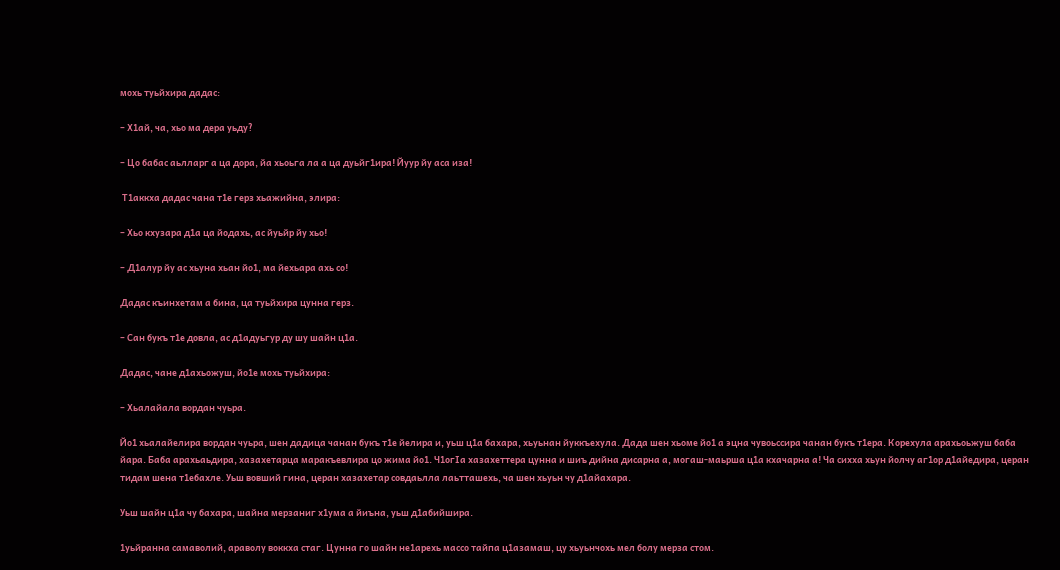мохь туьйхира дадас:

– Х1ай, ча, хьо ма дера уьду?

– Цо бабас аьлларг а ца дора, йа хьоьга ла а ца дуьйг1ира! Йуур йу аса иза!

 Т1аккха дадас чана т1е герз хьажийна, элира:

– Хьо кхузара д1а ца йодахь, ас йуьйр йу хьо!

– Д1алур йу ас хьуна хьан йо1, ма йехьара ахь со!

Дадас къинхетам а бина, ца туьйхира цунна герз.

– Сан букъ т1е довла, ас д1адуьгур ду шу шайн ц1а.

Дадас, чане д1ахьожуш, йо1е мохь туьйхира:

– Хьалайала вордан чуьра.

Йо1 хьалайелира вордан чуьра, шен дадица чанан букъ т1е йелира и, уьш ц1а бахара, хьуьнан йуккъехула. Дада шен хьоме йо1 а эцна чувоьссира чанан букъ т1ера. Корехула арахьоьжуш баба йара. Баба арахьаьдира, хазахетарца маракъевлира цо жима йо1. Ч1огIа хазахеттера цунна и шиъ дийна дисарна а, могаш-маьрша ц1а кхачарна а! Ча сихха хьун йолчу аг1ор д1айедира, церан тидам шена т1ебахле. Уьш вовший гина, церан хазахетар совдаьлла лаьтташехь, ча шен хьуьн чу д1айахара.

Уьш шайн ц1а чу бахара, шайна мерзаниг х1ума а йиъна, уьш д1абийшира.

1уьйранна самаволий, араволу воккха стаг. Цунна го шайн не1арехь массо тайпа ц1азамаш, цу хьуьнчохь мел болу мерза стом.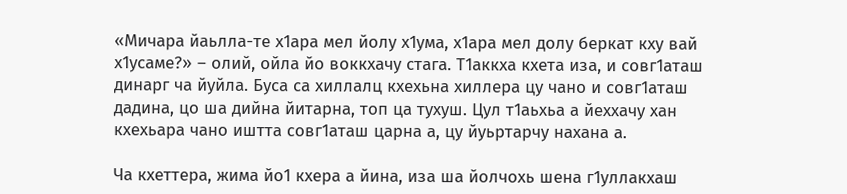«Мичара йаьлла-те х1ара мел йолу х1ума, х1ара мел долу беркат кху вай х1усаме?» – олий, ойла йо воккхачу стага. Т1аккха кхета иза, и совг1аташ динарг ча йуйла. Буса са хиллалц кхехьна хиллера цу чано и совг1аташ дадина, цо ша дийна йитарна, топ ца тухуш. Цул т1аьхьа а йеххачу хан кхехьара чано иштта совг1аташ царна а, цу йуьртарчу нахана а.

Ча кхеттера, жима йо1 кхера а йина, иза ша йолчохь шена г1уллакхаш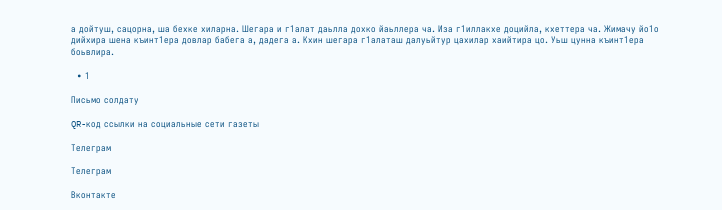а дойтуш, сацорна, ша бехке хиларна. Шегара и г1алат даьлла дохко йаьллера ча. Иза г1иллакхе доцийла, кхеттера ча. Жимачу йо1о дийхира шена къинт1ера довлар бабега а, дадега а. Кхин шегара г1алаташ далуьйтур цахилар хаийтира цо. Уьш цунна къинт1ера боьвлира.

  • 1

Письмо солдату

QR-код ссылки на социальные сети газеты

Телеграм

Телеграм

Вконтакте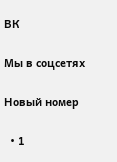ВК

Мы в соцсетях

Новый номер

  • 1